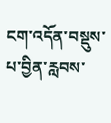ངག་འདོན་བསྡུས་པ་བྱིན་རླབས་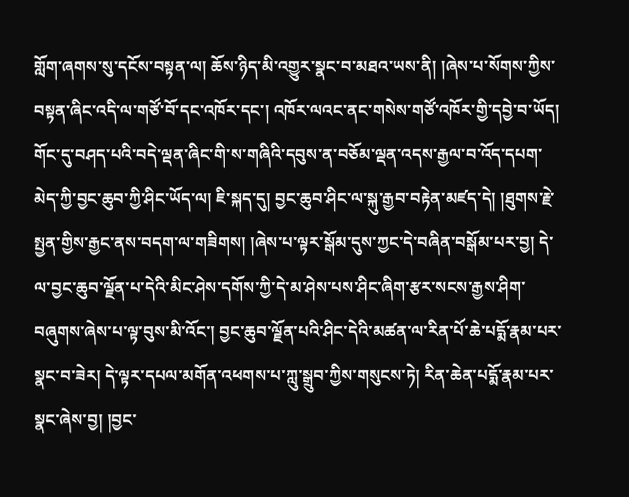གློག་ཞགས་སུ་དངོས་བསྟན་ལ། ཆོས་ཉིད་མི་འགྱུར་སྣང་བ་མཐའ་ཡས་ནི། །ཞེས་པ་སོགས་ཀྱིས་བསྟན་ཞིང་འདི་ལ་གཙོ་བོ་དང་འཁོར་དང་། འཁོར་ལའང་ནང་གསེས་གཙོ་འཁོར་གྱི་དབྱེ་བ་ཡོད། གོང་དུ་བཤད་པའི་བདེ་ལྡན་ཞིང་གི་ས་གཞིའི་དབུས་ན་བཅོམ་ལྡན་འདས་རྒྱལ་བ་འོད་དཔག་མེད་ཀྱི་བྱང་ཆུབ་ཀྱི་ཤིང་ཡོད་ལ། ཇི་སྐད་དུ། བྱང་ཆུབ་ཤིང་ལ་སྐུ་རྒྱབ་བརྟེན་མཛད་དེ། །ཐུགས་རྗེ་སྤྱན་གྱིས་རྒྱང་ནས་བདག་ལ་གཟིགས། །ཞེས་པ་ལྟར་སྒོམ་དུས་ཀྱང་དེ་བཞིན་བསྒོམ་པར་བྱ། དེ་ལ་བྱང་ཆུབ་ལྗོན་པ་དེའི་མིང་ཤེས་དགོས་ཀྱི་དེ་མ་ཤེས་པས་ཤིང་ཞིག་རྩར་སངས་རྒྱས་ཤིག་བཞུགས་ཞེས་པ་ལྟ་བུས་མི་འོང་། བྱང་ཆུབ་ལྗོན་པའི་ཤིང་དེའི་མཚན་ལ་རིན་པོ་ཆེ་པདྨོ་རྣམ་པར་སྣང་བ་ཟེར། དེ་ལྟར་དཔལ་མགོན་འཕགས་པ་ཀླུ་སྒྲུབ་ཀྱིས་གསུངས་ཏེ། རིན་ཆེན་པདྨོ་རྣམ་པར་སྣང་ཞེས་བྱ། །བྱང་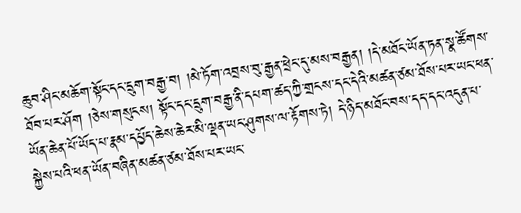ཆུབ་ཤིང་མཆོག་སྟོང་དང་དྲུག་བརྒྱ་བ། །མེ་ཏོག་འབྲས་བུ་རྒྱན་ཕྲེང་དུ་མས་བརྒྱན། །དེ་མཐོང་ཡོན་ཏན་སྣ་ཚོགས་ཐོབ་པར་ཤོག །ཅེས་གསུངས། སྟོང་དང་དྲུག་བརྒྱ་ནི་དཔག་ཚད་ཀྱི་གྲངས་དང་དེའི་མཚན་ཙམ་ཐོས་པར་ཡང་ཕན་ཡོན་ཆེན་པོ་ཡོད་པ་རྣམ་དཔྱོད་ཆེས་ཆེར་མི་ལྡན་ཡང་ཤུགས་ལ་རྟོགས་ཏེ། དེ་ཉིད་མཐོང་བས་དད་དང་འདུན་པ་སྐྱེས་པའི་ཕན་ཡོན་བཞིན་མཚན་ཙམ་ཐོས་པར་ཡང་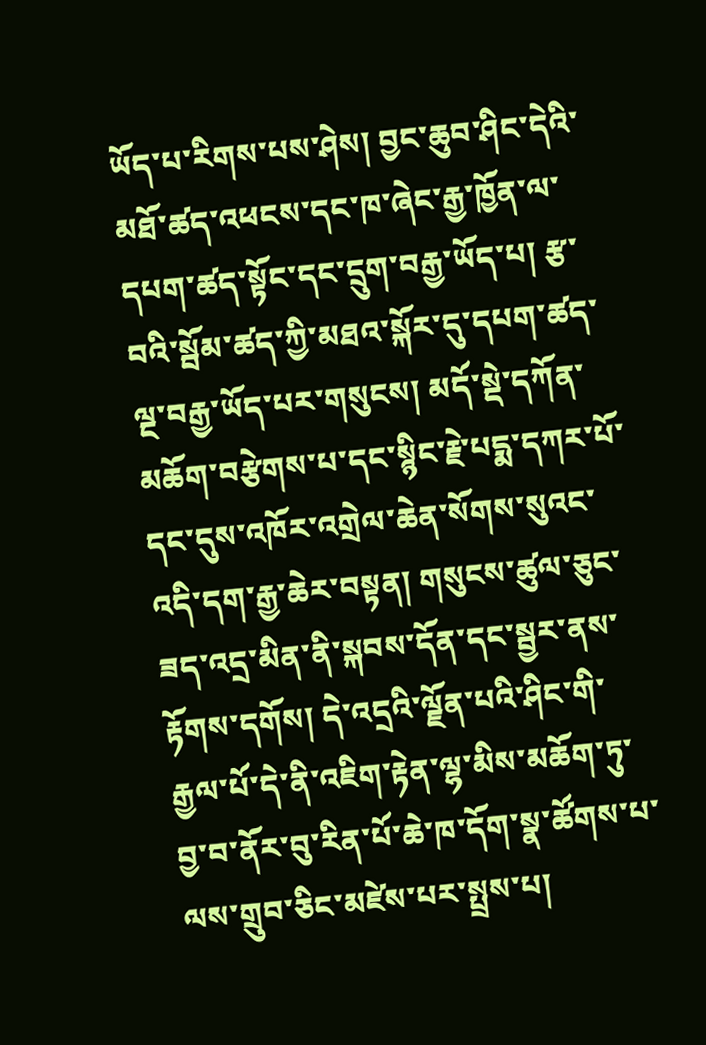ཡོད་པ་རིགས་པས་ཤེས། བྱང་ཆུབ་ཤིང་དེའི་མཐོ་ཚད་འཕངས་དང་ཁ་ཞེང་རྒྱ་ཁྱོན་ལ་དཔག་ཚད་སྟོང་དང་དྲུག་བརྒྱ་ཡོད་པ། རྩ་བའི་སྦོམ་ཚད་ཀྱི་མཐའ་སྐོར་དུ་དཔག་ཚད་ལྔ་བརྒྱ་ཡོད་པར་གསུངས། མདོ་སྡེ་དཀོན་མཆོག་བརྩེགས་པ་དང་སྙིང་རྗེ་པདྨ་དཀར་པོ་དང་དུས་འཁོར་འགྲེལ་ཆེན་སོགས་སུའང་འདི་དག་རྒྱ་ཆེར་བསྟན། གསུངས་ཚུལ་ཅུང་ཟད་འདྲ་མིན་ནི་སྐབས་དོན་དང་སྦྱར་ནས་རྟོགས་དགོས། དེ་འདྲའི་ལྗོན་པའི་ཤིང་གི་རྒྱལ་པོ་དེ་ནི་འཇིག་རྟེན་ལྷ་མིས་མཆོག་ཏུ་བྱ་བ་ནོར་བུ་རིན་པོ་ཆེ་ཁ་དོག་སྣ་ཚོགས་པ་ལས་གྲུབ་ཅིང་མཛེས་པར་སྤྲས་པ།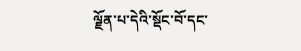ལྗོན་པ་དེའི་སྡོང་བོ་དང་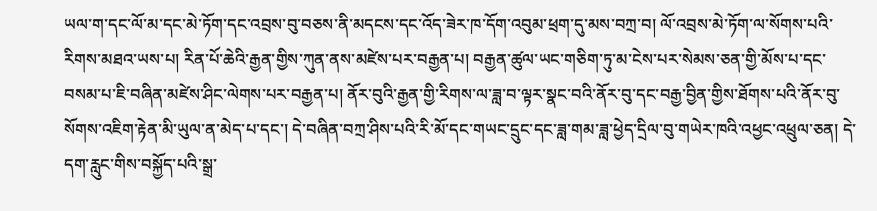ཡལ་ག་དང་ལོ་མ་དང་མེ་ཏོག་དང་འབྲས་བུ་བཅས་ནི་མདངས་དང་འོད་ཟེར་ཁ་དོག་འབུམ་ཕྲག་དུ་མས་བཀྲ་བ། ལོ་འབྲས་མེ་ཏོག་ལ་སོགས་པའི་རིགས་མཐའ་ཡས་པ། རིན་པོ་ཆེའི་རྒྱན་གྱིས་ཀུན་ནས་མཛེས་པར་བརྒྱན་པ། བརྒྱན་ཚུལ་ཡང་གཅིག་ཏུ་མ་ངེས་པར་སེམས་ཅན་གྱི་མོས་པ་དང་བསམ་པ་ཇི་བཞིན་མཛེས་ཤིང་ལེགས་པར་བརྒྱན་པ། ནོར་བུའི་རྒྱན་གྱི་རིགས་ལ་ཟླ་བ་ལྟར་སྣང་བའི་ནོར་བུ་དང་བརྒྱ་བྱིན་གྱིས་ཐོགས་པའི་ནོར་བུ་སོགས་འཇིག་རྟེན་མི་ཡུལ་ན་མེད་པ་དང་། དེ་བཞིན་བཀྲ་ཤིས་པའི་རི་མོ་དང་གཡང་དྲུང་དང་ཟླ་གམ་ཟླ་ཕྱེད་དྲིལ་བུ་གཡེར་ཁའི་འཕྱང་འཕྲུལ་ཅན། དེ་དག་རླུང་གིས་བསྐྱོད་པའི་སྒྲ་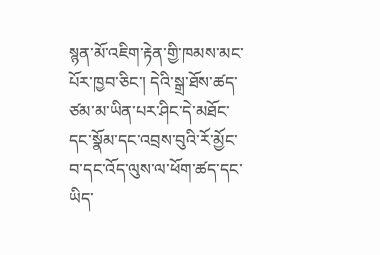སྙན་མོ་འཇིག་རྟེན་གྱི་ཁམས་མང་པོར་ཁྱབ་ཅིང་། དེའི་སྒྲ་ཐོས་ཚད་ཙམ་མ་ཡིན་པར་ཤིང་དེ་མཐོང་དང་སྣོམ་དང་འབྲས་བུའི་རོ་མྱོང་བ་དང་འོད་ལུས་ལ་ཕོག་ཚད་དང་ཡིད་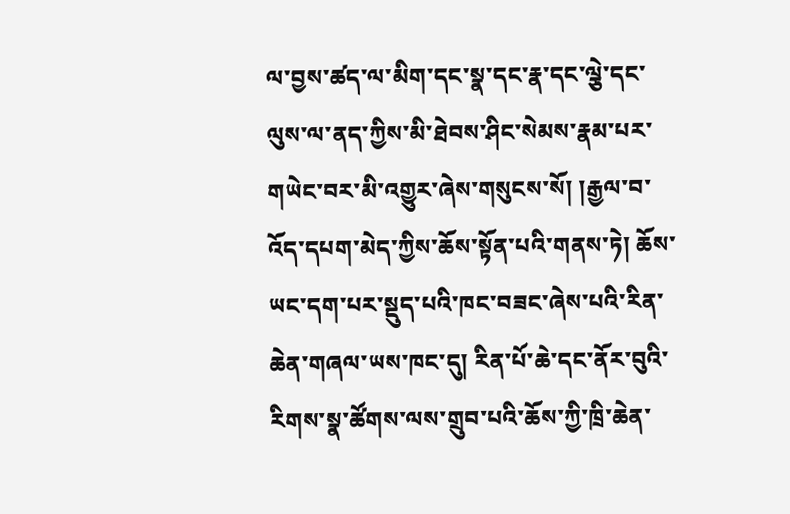ལ་བྱས་ཚད་ལ་མིག་དང་སྣ་དང་རྣ་དང་ལྕེ་དང་ལུས་ལ་ནད་ཀྱིས་མི་ཐེབས་ཤིང་སེམས་རྣམ་པར་གཡེང་བར་མི་འགྱུར་ཞེས་གསུངས་སོ། །རྒྱལ་བ་འོད་དཔག་མེད་ཀྱིས་ཆོས་སྟོན་པའི་གནས་ཏེ། ཆོས་ཡང་དག་པར་སྡུད་པའི་ཁང་བཟང་ཞེས་པའི་རིན་ཆེན་གཞལ་ཡས་ཁང་དུ། རིན་པོ་ཆེ་དང་ནོར་བུའི་རིགས་སྣ་ཚོགས་ལས་གྲུབ་པའི་ཆོས་ཀྱི་ཁྲི་ཆེན་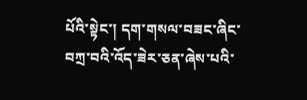པོའི་སྟེང་། དག་གསལ་བཟང་ཞིང་བཀྲ་བའི་འོད་ཟེར་ཅན་ཞེས་པའི་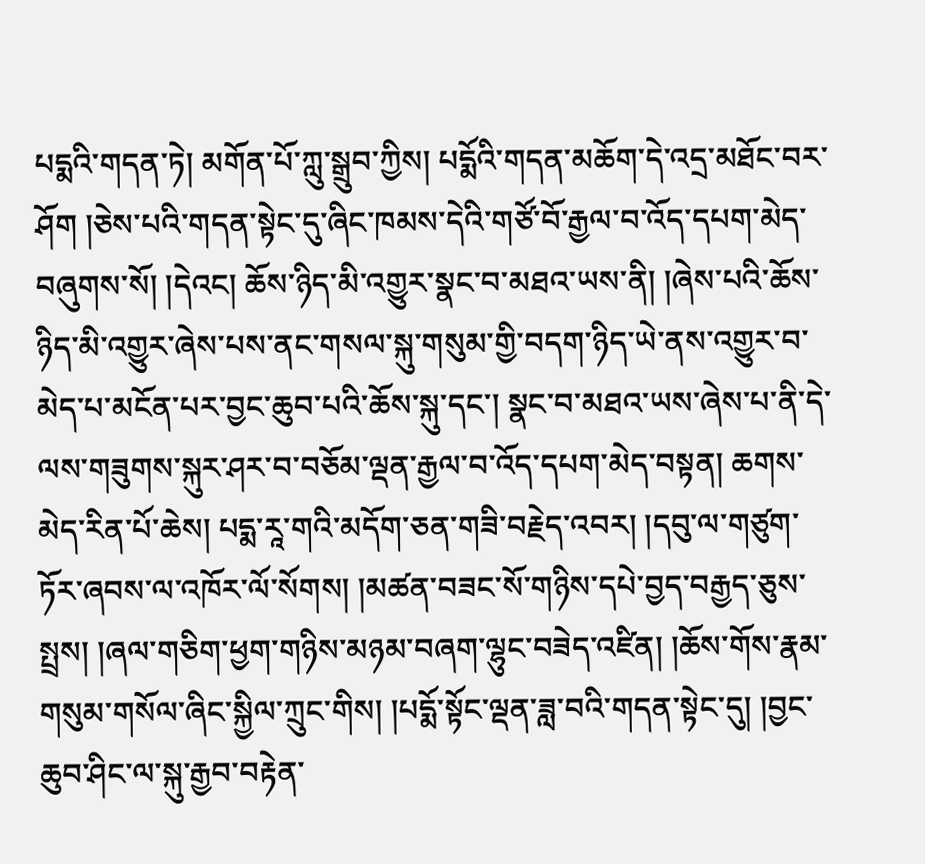པདྨའི་གདན་ཏེ། མགོན་པོ་ཀླུ་སྒྲུབ་ཀྱིས། པདྨོའི་གདན་མཆོག་དེ་འདྲ་མཐོང་བར་ཤོག །ཅེས་པའི་གདན་སྟེང་དུ་ཞིང་ཁམས་དེའི་གཙོ་བོ་རྒྱལ་བ་འོད་དཔག་མེད་བཞུགས་སོ། །དེའང། ཆོས་ཉིད་མི་འགྱུར་སྣང་བ་མཐའ་ཡས་ནི། །ཞེས་པའི་ཆོས་ཉིད་མི་འགྱུར་ཞེས་པས་ནང་གསལ་སྐུ་གསུམ་གྱི་བདག་ཉིད་ཡེ་ནས་འགྱུར་བ་མེད་པ་མངོན་པར་བྱང་ཆུབ་པའི་ཆོས་སྐུ་དང་། སྣང་བ་མཐའ་ཡས་ཞེས་པ་ནི་དེ་ལས་གཟུགས་སྐུར་ཤར་བ་བཅོམ་ལྡན་རྒྱལ་བ་འོད་དཔག་མེད་བསྟན། ཆགས་མེད་རིན་པོ་ཆེས། པདྨ་རཱ་གའི་མདོག་ཅན་གཟི་བརྗེད་འབར། །དབུ་ལ་གཙུག་ཏོར་ཞབས་ལ་འཁོར་ལོ་སོགས། །མཚན་བཟང་སོ་གཉིས་དཔེ་བྱད་བརྒྱད་ཅུས་སྤྲས། །ཞལ་གཅིག་ཕྱག་གཉིས་མཉམ་བཞག་ལྷུང་བཟེད་འཛིན། །ཆོས་གོས་རྣམ་གསུམ་གསོལ་ཞིང་སྐྱིལ་ཀྲུང་གིས། །པདྨོ་སྟོང་ལྡན་ཟླ་བའི་གདན་སྟེང་དུ། །བྱང་ཆུབ་ཤིང་ལ་སྐུ་རྒྱབ་བརྟེན་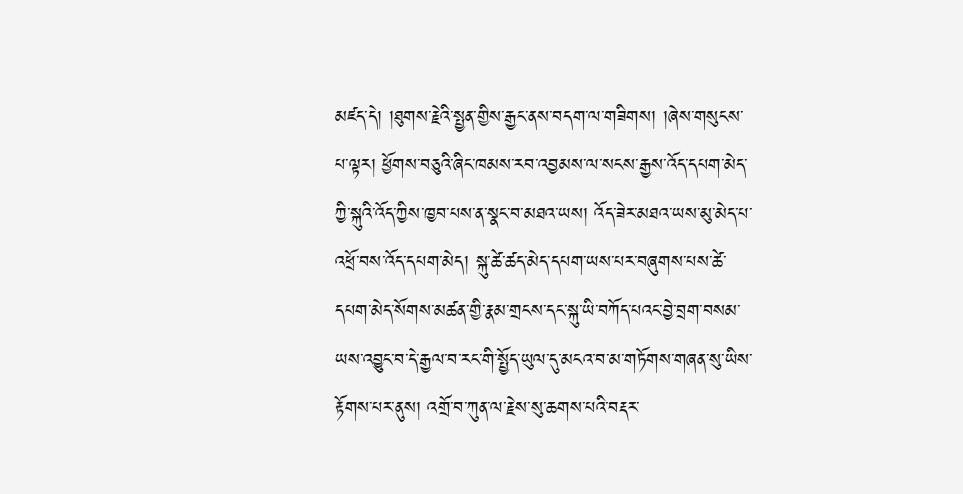མཛད་དེ། །ཐུགས་རྗེའི་སྤྱན་གྱིས་རྒྱང་ནས་བདག་ལ་གཟིགས། །ཞེས་གསུངས་པ་ལྟར། ཕྱོགས་བཅུའི་ཞིང་ཁམས་རབ་འབྱམས་ལ་སངས་རྒྱས་འོད་དཔག་མེད་ཀྱི་སྐུའི་འོད་ཀྱིས་ཁྱབ་པས་ན་སྣང་བ་མཐའ་ཡས། འོད་ཟེར་མཐའ་ཡས་མུ་མེད་པ་འཕྲོ་བས་འོད་དཔག་མེད། སྐུ་ཚེ་ཚད་མེད་དཔག་ཡས་པར་བཞུགས་པས་ཚེ་དཔག་མེད་སོགས་མཚན་གྱི་རྣམ་གྲངས་དང་སྐུ་ཡི་བཀོད་པའང་བྱེ་བྲག་བསམ་ཡས་འབྱུང་བ་དེ་རྒྱལ་བ་རང་གི་སྤྱོད་ཡུལ་དུ་མངའ་བ་མ་གཏོགས་གཞན་སུ་ཡིས་རྟོགས་པར་ནུས། འགྲོ་བ་ཀུན་ལ་རྗེས་སུ་ཆགས་པའི་བརྡར་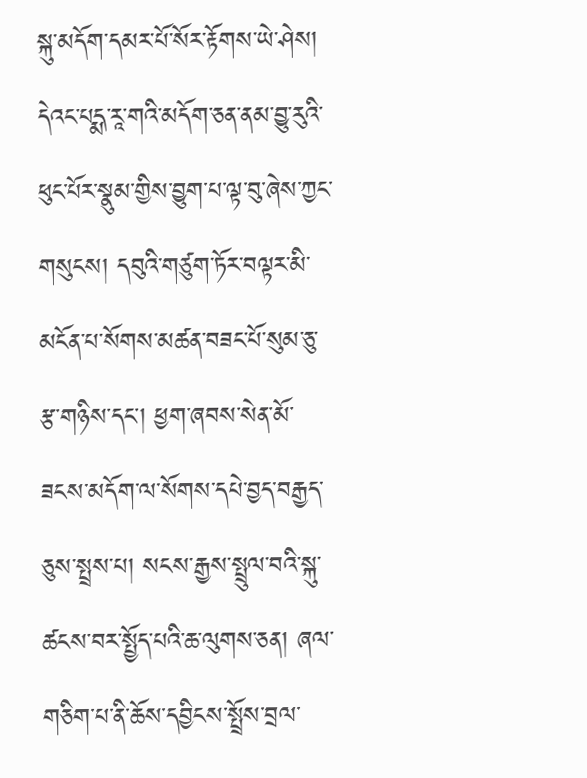སྐུ་མདོག་དམར་པོ་སོར་རྟོགས་ཡེ་ཤེས། དེའང་པདྨ་རཱ་གའི་མདོག་ཅན་ནམ་བྱུ་རུའི་ཕུང་པོར་སྣུམ་གྱིས་བྱུག་པ་ལྟ་བུ་ཞེས་ཀྱང་གསུངས། དབུའི་གཙུག་ཏོར་བལྟར་མི་མངོན་པ་སོགས་མཚན་བཟང་པོ་སུམ་ཅུ་རྩ་གཉིས་དང་། ཕྱག་ཞབས་སེན་མོ་ཟངས་མདོག་ལ་སོགས་དཔེ་བྱད་བརྒྱད་ཅུས་སྤྲས་པ། སངས་རྒྱས་སྤྲུལ་བའི་སྐུ་ཚངས་བར་སྤྱོད་པའི་ཆ་ལུགས་ཅན། ཞལ་གཅིག་པ་ནི་ཆོས་དབྱིངས་སྤྲོས་བྲལ་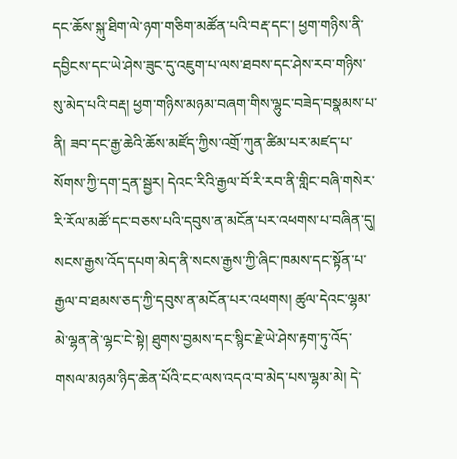དང་ཆོས་སྐུ་ཐིག་ལེ་ཉག་གཅིག་མཚོན་པའི་བརྡ་དང་། ཕྱག་གཉིས་ནི་དབྱིངས་དང་ཡེ་ཤེས་ཟུང་དུ་འཇུག་པ་ལས་ཐབས་དང་ཤེས་རབ་གཉིས་སུ་མེད་པའི་བརྡ། ཕྱག་གཉིས་མཉམ་བཞག་གིས་ལྷུང་བཟེད་བསྣམས་པ་ནི། ཟབ་དང་རྒྱ་ཆེའི་ཆོས་མཛོད་ཀྱིས་འགྲོ་ཀུན་ཚིམ་པར་མཛད་པ་སོགས་ཀྱི་དག་དྲན་སྦྱར། དེའང་རིའི་རྒྱལ་བོ་རི་རབ་ནི་གླིང་བཞི་གསེར་རི་རོལ་མཚོ་དང་བཅས་པའི་དབུས་ན་མངོན་པར་འཕགས་པ་བཞིན་དུ། སངས་རྒྱས་འོད་དཔག་མེད་ནི་སངས་རྒྱས་ཀྱི་ཞིང་ཁམས་དང་སྟོན་པ་རྒྱལ་བ་ཐམས་ཅད་ཀྱི་དབུས་ན་མངོན་པར་འཕགས། ཚུལ་དེའང་ལྷམ་མེ་ལྷན་ནེ་ལྷང་ངེ་སྟེ། ཐུགས་བྱམས་དང་སྙིང་རྗེ་ཡེ་ཤེས་རྟག་ཏུ་འོད་གསལ་མཉམ་ཉིད་ཆེན་པོའི་ངང་ལས་འདའ་བ་མེད་པས་ལྷམ་མེ། དེ་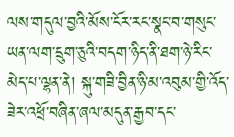ལས་གདུལ་བྱའི་མོས་ངོར་རང་སྣང་བ་གསུང་ཡན་ལག་དྲུག་ཅུའི་བདག་ཉིད་ནི་ཐག་ཉེ་རིང་མེད་པ་ལྷན་ནེ། སྐུ་གཟི་བྱིན་ཉི་མ་འབུམ་གྱི་འོད་ཟེར་འཕྲོ་བཞིན་ཞལ་མདུན་རྒྱབ་དང་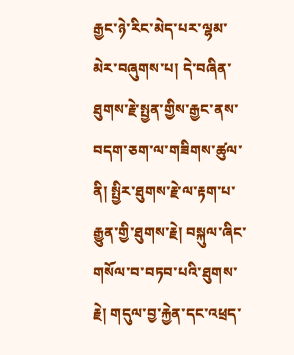རྒྱང་ཉེ་རིང་མེད་པར་ལྷམ་མེར་བཞུགས་པ། དེ་བཞིན་ཐུགས་རྗེ་སྤྱན་གྱིས་རྒྱང་ནས་བདག་ཅག་ལ་གཟིགས་ཚུལ་ནི། སྤྱིར་ཐུགས་རྗེ་ལ་རྟག་པ་རྒྱུན་གྱི་ཐུགས་རྗེ། བསྐུལ་ཞིང་གསོལ་བ་བཏབ་པའི་ཐུགས་རྗེ། གདུལ་བྱ་རྐྱེན་དང་འཕྲད་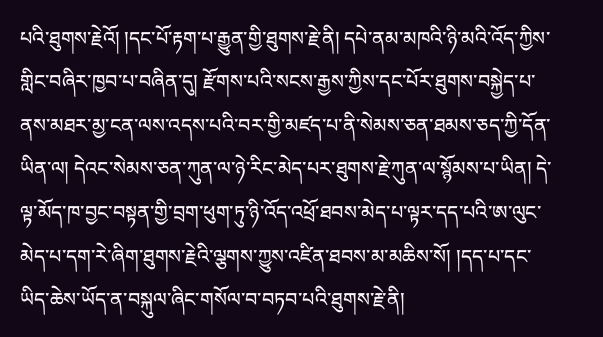པའི་ཐུགས་རྗེའོ། །དང་པོ་རྟག་པ་རྒྱུན་གྱི་ཐུགས་རྗེ་ནི། དཔེ་ནམ་མཁའི་ཉི་མའི་འོད་ཀྱིས་གླིང་བཞིར་ཁྱབ་པ་བཞིན་དུ། རྫོགས་པའི་སངས་རྒྱས་ཀྱིས་དང་པོར་ཐུགས་བསྐྱེད་པ་ནས་མཐར་མྱ་ངན་ལས་འདས་པའི་བར་གྱི་མཛད་པ་ནི་སེམས་ཅན་ཐམས་ཅད་ཀྱི་དོན་ཡིན་ལ། དེའང་སེམས་ཅན་ཀུན་ལ་ཉེ་རིང་མེད་པར་ཐུགས་རྗེ་ཀུན་ལ་སྙོམས་པ་ཡིན། དེ་ལྟ་མོད་ཁ་བྱང་བསྟན་གྱི་བྲག་ཕུག་ཏུ་ཉི་འོད་འཕྲོ་ཐབས་མེད་པ་ལྟར་དད་པའི་ཨ་ལུང་མེད་པ་དག་རེ་ཞིག་ཐུགས་རྗེའི་ལྕགས་ཀྱུས་འཛིན་ཐབས་མ་མཆིས་སོ། །དད་པ་དང་ཡིད་ཆེས་ཡོད་ན་བསྐུལ་ཞིང་གསོལ་བ་བཏབ་པའི་ཐུགས་རྗེ་ནི།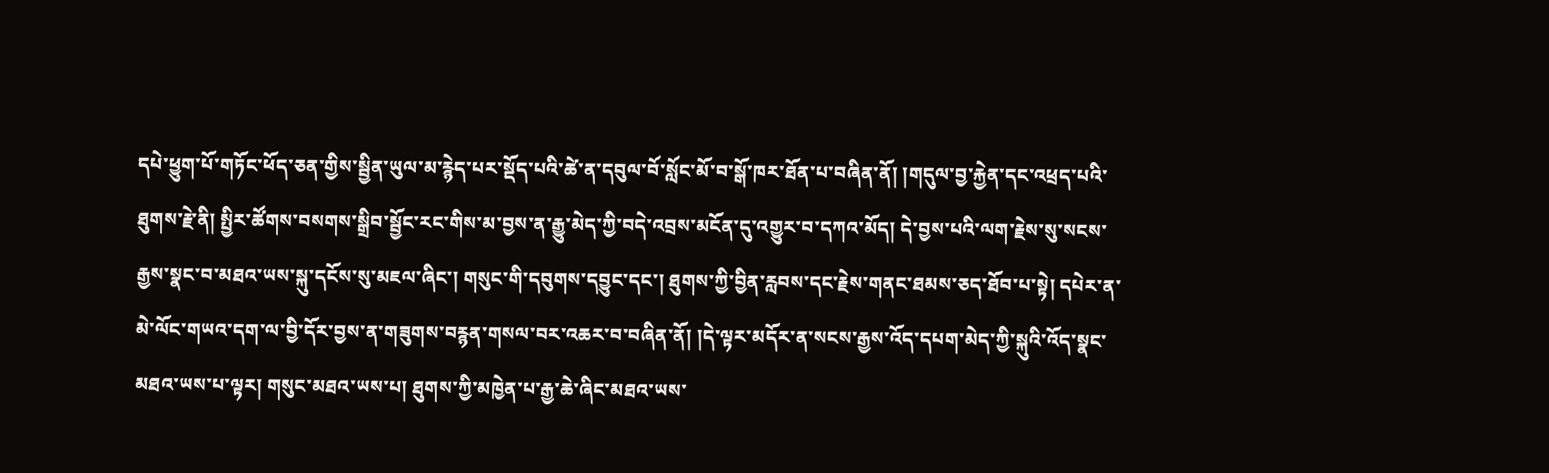དཔེ་ཕྱུག་པོ་གཏོང་ཕོད་ཅན་གྱིས་སྦྱིན་ཡུལ་མ་རྙེད་པར་སྡོད་པའི་ཚེ་ན་དབུལ་བོ་སློང་མོ་བ་སྒོ་ཁར་ཐོན་པ་བཞིན་ནོ། །གདུལ་བྱ་རྐྱེན་དང་འཕྲད་པའི་ཐུགས་རྗེ་ནི། སྤྱིར་ཚོགས་བསགས་སྒྲིབ་སྦྱོང་རང་གིས་མ་བྱས་ན་རྒྱུ་མེད་ཀྱི་བདེ་འབྲས་མངོན་དུ་འགྱུར་བ་དཀའ་མོད། དེ་བྱས་པའི་ལག་རྗེས་སུ་སངས་རྒྱས་སྣང་བ་མཐའ་ཡས་སྐུ་དངོས་སུ་མཇལ་ཞིང་། གསུང་གི་དབུགས་དབྱུང་དང་། ཐུགས་ཀྱི་བྱིན་རླབས་དང་རྗེས་གནང་ཐམས་ཅད་ཐོབ་པ་སྟེ། དཔེར་ན་མེ་ལོང་གཡའ་དག་ལ་བྱི་དོར་བྱས་ན་གཟུགས་བརྙན་གསལ་བར་འཆར་བ་བཞིན་ནོ། །དེ་ལྟར་མདོར་ན་སངས་རྒྱས་འོད་དཔག་མེད་ཀྱི་སྐུའི་འོད་སྣང་མཐའ་ཡས་པ་ལྟར། གསུང་མཐའ་ཡས་པ། ཐུགས་ཀྱི་མཁྱེན་པ་རྒྱ་ཆེ་ཞིང་མཐའ་ཡས་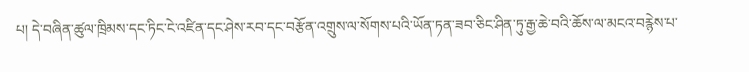པ། དེ་བཞིན་ཚུལ་ཁྲིམས་དང་ཏིང་ངེ་འཛིན་དང་ཤེས་རབ་དང་བརྩོན་འགྲུས་ལ་སོགས་པའི་ཡོན་ཏན་ཟབ་ཅིང་ཤིན་ཏུ་རྒྱ་ཆེ་བའི་ཆོས་ལ་མངའ་བརྙེས་པ་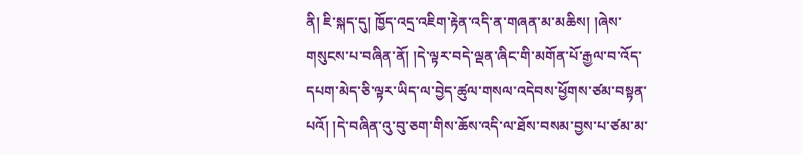ནི། ཇི་སྐད་དུ། ཁྱོད་འདྲ་འཇིག་རྟེན་འདི་ན་གཞན་མ་མཆིས། །ཞེས་གསུངས་པ་བཞིན་ནོ། །དེ་ལྟར་བདེ་ལྡན་ཞིང་གི་མགོན་པོ་རྒྱལ་བ་འོད་དཔག་མེད་ཅི་ལྟར་ཡིད་ལ་བྱེད་ཚུལ་གསལ་འདེབས་ཕྱོགས་ཙམ་བསྟན་པའོ། །དེ་བཞིན་འུ་བུ་ཅག་གིས་ཆོས་འདི་ལ་ཐོས་བསམ་བྱས་པ་ཙམ་མ་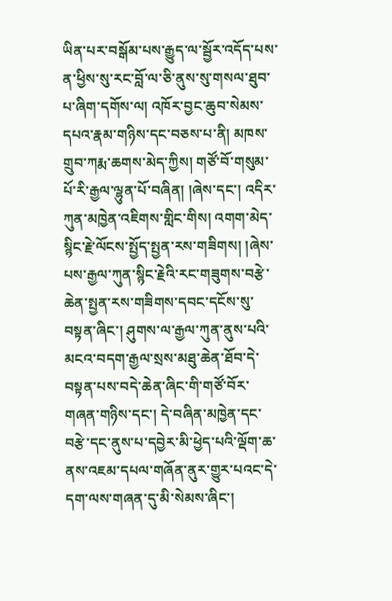ཡིན་པར་བསྒོམ་པས་རྒྱུད་ལ་སྦྱོར་འདོད་པས་ན་ཕྱིས་སུ་རང་བློ་ལ་ཅི་ནུས་སུ་གསལ་ཐུབ་པ་ཞིག་དགོས་ལ། འཁོར་བྱང་ཆུབ་སེམས་དཔའ་རྣམ་གཉིས་དང་བཅས་པ་ནི། མཁས་གྲུབ་ཀརྨ་ཆགས་མེད་ཀྱིས། གཙོ་བོ་གསུམ་པོ་རི་རྒྱལ་ལྷུན་པོ་བཞིན། །ཞེས་དང་། འདིར་ཀུན་མཁྱེན་འཇིགས་གླིང་གིས། འགག་མེད་སྙིང་རྗེ་ལོངས་སྤྱོད་སྤྱན་རས་གཟིགས། །ཞེས་པས་རྒྱལ་ཀུན་སྙིང་རྗེའི་རང་གཟུགས་བརྩེ་ཆེན་སྤྱན་རས་གཟིགས་དབང་དངོས་སུ་བསྟན་ཞིང་། ཤུགས་ལ་རྒྱལ་ཀུན་ནུས་པའི་མངའ་བདག་རྒྱལ་སྲས་མཐུ་ཆེན་ཐོབ་དེ་བསྟན་པས་བདེ་ཆེན་ཞིང་གི་གཙོ་བོར་གཞན་གཉིས་དང་། དེ་བཞིན་མཁྱེན་དང་བརྩེ་དང་ནུས་པ་དབྱེར་མི་ཕྱེད་པའི་ལྡོག་ཆ་ནས་འཇམ་དཔལ་གཞོན་ནུར་གྱུར་པའང་དེ་དག་ལས་གཞན་དུ་མི་སེམས་ཞིང་།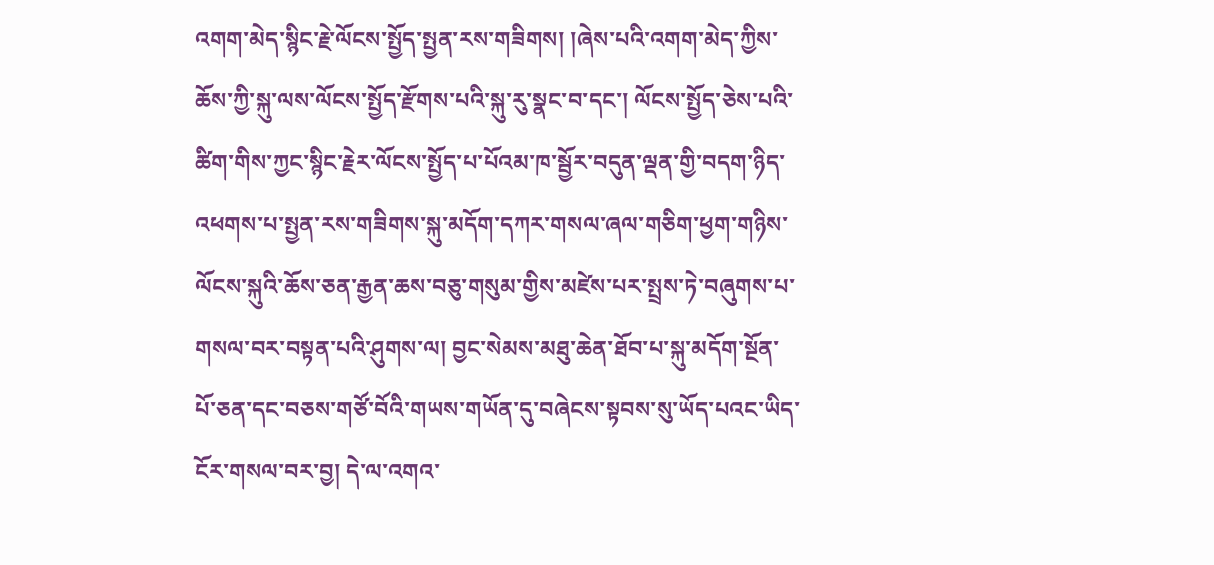འགག་མེད་སྙིང་རྗེ་ལོངས་སྤྱོད་སྤྱན་རས་གཟིགས། །ཞེས་པའི་འགག་མེད་ཀྱིས་ཆོས་ཀྱི་སྐུ་ལས་ལོངས་སྤྱོད་རྫོགས་པའི་སྐུ་རུ་སྣང་བ་དང་། ལོངས་སྤྱོད་ཅེས་པའི་ཚིག་གིས་ཀྱང་སྙིང་རྗེར་ལོངས་སྤྱོད་པ་པོའམ་ཁ་སྦྱོར་བདུན་ལྡན་གྱི་བདག་ཉིད་འཕགས་པ་སྤྱན་རས་གཟིགས་སྐུ་མདོག་དཀར་གསལ་ཞལ་གཅིག་ཕྱག་གཉིས་ལོངས་སྐུའི་ཆོས་ཅན་རྒྱན་ཆས་བཅུ་གསུམ་གྱིས་མཛེས་པར་སྤྲས་ཏེ་བཞུགས་པ་གསལ་བར་བསྟན་པའི་ཤུགས་ལ། བྱང་སེམས་མཐུ་ཆེན་ཐོབ་པ་སྐུ་མདོག་སྔོན་པོ་ཅན་དང་བཅས་གཙོ་བོའི་གཡས་གཡོན་དུ་བཞེངས་སྟབས་སུ་ཡོད་པའང་ཡིད་ངོར་གསལ་བར་བྱ། དེ་ལ་འགའ་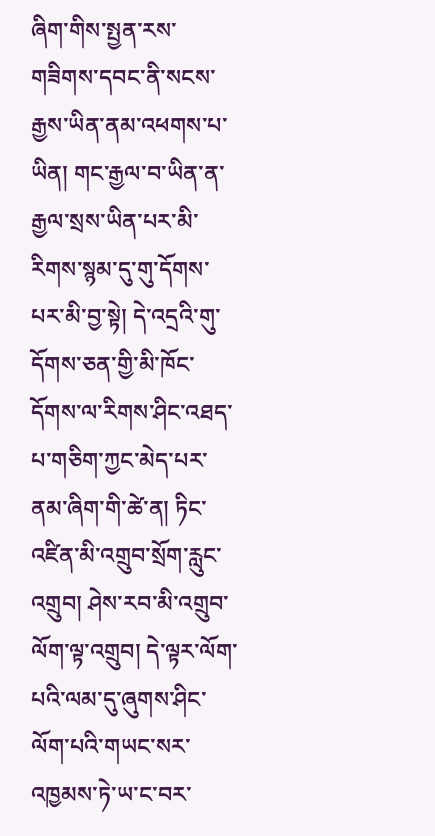ཞིག་གིས་སྤྱན་རས་གཟིགས་དབང་ནི་སངས་རྒྱས་ཡིན་ནམ་འཕགས་པ་ཡིན། གང་རྒྱལ་བ་ཡིན་ན་རྒྱལ་སྲས་ཡིན་པར་མི་རིགས་སྙམ་དུ་གུ་དོགས་པར་མི་བྱ་སྟེ། དེ་འདྲའི་གུ་དོགས་ཅན་གྱི་མི་ཁོང་དོགས་ལ་རིགས་ཤིང་འཐད་པ་གཅིག་ཀྱང་མེད་པར་ནམ་ཞིག་གི་ཚེ་ན། ཏིང་འཛིན་མི་འགྲུབ་སྲོག་རླུང་འགྲུབ། ཤེས་རབ་མི་འགྲུབ་ལོག་ལྟ་འགྲུབ། དེ་ལྟར་ལོག་པའི་ལམ་དུ་ཞུགས་ཤིང་ལོག་པའི་གཡང་སར་འཁྱམས་ཏེ་ཡ་ང་བར་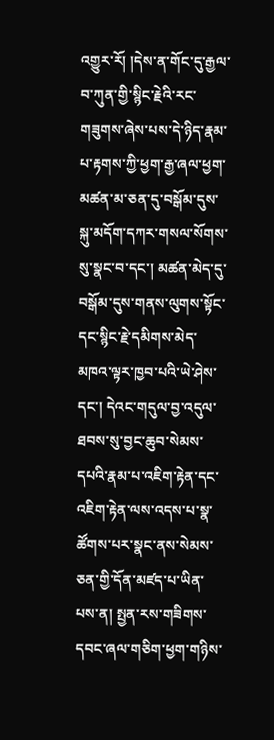འགྱུར་རོ། །དེས་ན་གོང་དུ་རྒྱལ་བ་ཀུན་གྱི་སྙིང་རྗེའི་རང་གཟུགས་ཞེས་པས་དེ་ཉིད་རྣམ་པ་རྟགས་ཀྱི་ཕྱག་རྒྱ་ཞལ་ཕྱག་མཚན་མ་ཅན་དུ་བསྒོམ་དུས་སྐུ་མདོག་དཀར་གསལ་སོགས་སུ་སྣང་བ་དང་། མཚན་མེད་དུ་བསྒོམ་དུས་གནས་ལུགས་སྟོང་དང་སྙིང་རྗེ་དམིགས་མེད་མཁའ་ལྟར་ཁྱབ་པའི་ཡེ་ཤེས་དང་། དེའང་གདུལ་བྱ་འདུལ་ཐབས་སུ་བྱང་ཆུབ་སེམས་དཔའི་རྣམ་པ་འཇིག་རྟེན་དང་འཇིག་རྟེན་ལས་འདས་པ་སྣ་ཚོགས་པར་སྣང་ནས་སེམས་ཅན་གྱི་དོན་མཛད་པ་ཡིན་པས་ན། སྤྱན་རས་གཟིགས་དབང་ཞལ་གཅིག་ཕྱག་གཉིས་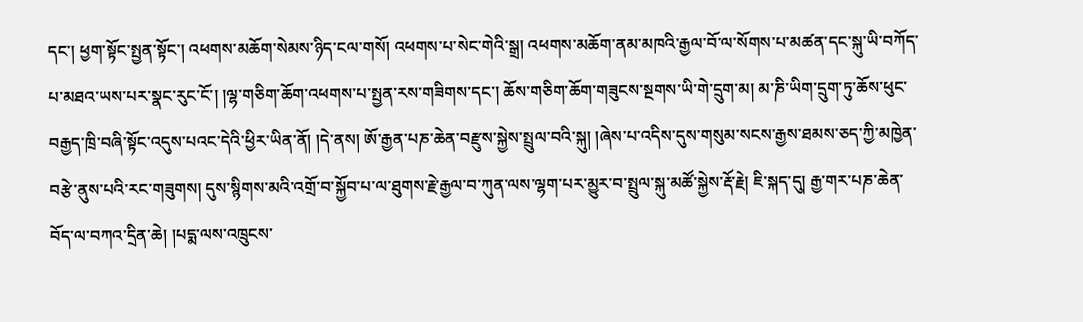དང་། ཕྱག་སྟོང་སྤྱན་སྟོང་། འཕགས་མཆོག་སེམས་ཉིད་ངལ་གསོ། འཕགས་པ་སེང་གེའི་སྒྲ། འཕགས་མཆོག་ནམ་མཁའི་རྒྱལ་བོ་ལ་སོགས་པ་མཚན་དང་སྐུ་ཡི་བཀོད་པ་མཐའ་ཡས་པར་སྣང་རུང་ངོ་། །ལྷ་གཅིག་ཆོག་འཕགས་པ་སྤྱན་རས་གཟིགས་དང་། ཆོས་གཅིག་ཆོག་གཟུངས་སྔགས་ཡི་གེ་དྲུག་མ། མ་ཎི་ཡིག་དྲུག་ཏུ་ཆོས་ཕུང་བརྒྱད་ཁྲི་བཞི་སྟོང་འདུས་པའང་དེའི་ཕྱིར་ཡིན་ནོ། །དེ་ནས། ཨོ་རྒྱན་པཎ་ཆེན་བརྫུས་སྐྱེས་སྤྲུལ་བའི་སྐུ། །ཞེས་པ་འདིས་དུས་གསུམ་སངས་རྒྱས་ཐམས་ཅད་ཀྱི་མཁྱེན་བརྩེ་ནུས་པའི་རང་གཟུགས། དུས་སྙིགས་མའི་འགྲོ་བ་སྐྱོབ་པ་ལ་ཐུགས་རྗེ་རྒྱལ་བ་ཀུན་ལས་ལྷག་པར་མྱུར་བ་སྤྲུལ་སྐུ་མཚོ་སྐྱེས་རྡོ་རྗེ། ཇི་སྐད་དུ། རྒྱ་གར་པཎ་ཆེན་བོད་ལ་བཀའ་དྲིན་ཆེ། །པདྨ་ལས་འཁྲུངས་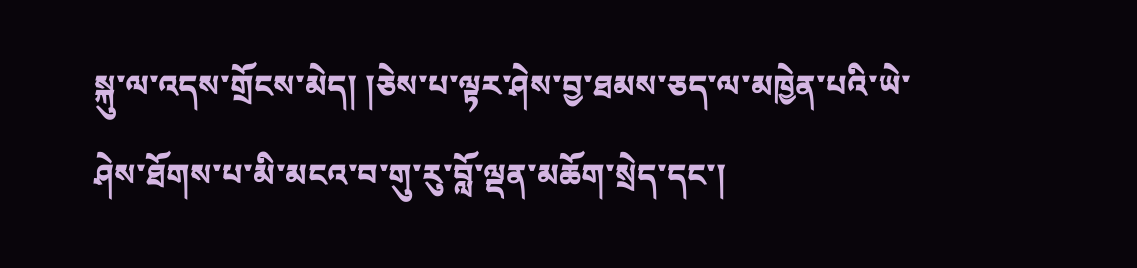སྐུ་ལ་འདས་གྲོངས་མེད། །ཅེས་པ་ལྟར་ཤེས་བྱ་ཐམས་ཅད་ལ་མཁྱེན་པའི་ཡེ་ཤེས་ཐོགས་པ་མི་མངའ་བ་གུ་རུ་བློ་ལྡན་མཆོག་སྲེད་དང་།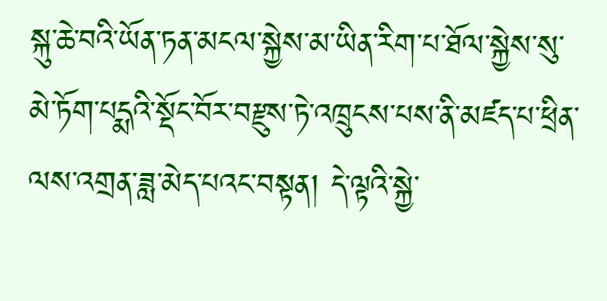སྐུ་ཆེ་བའི་ཡོན་ཏན་མངལ་སྐྱེས་མ་ཡིན་རིག་པ་ཐོལ་སྐྱེས་སུ་མེ་ཏོག་པདྨའི་སྡོང་བོར་བརྫུས་ཏེ་འཁྲུངས་པས་ནི་མཛད་པ་ཕྲིན་ལས་འགྲན་ཟླ་མེད་པའང་བསྟན། དེ་ལྟའི་སྐྱེ་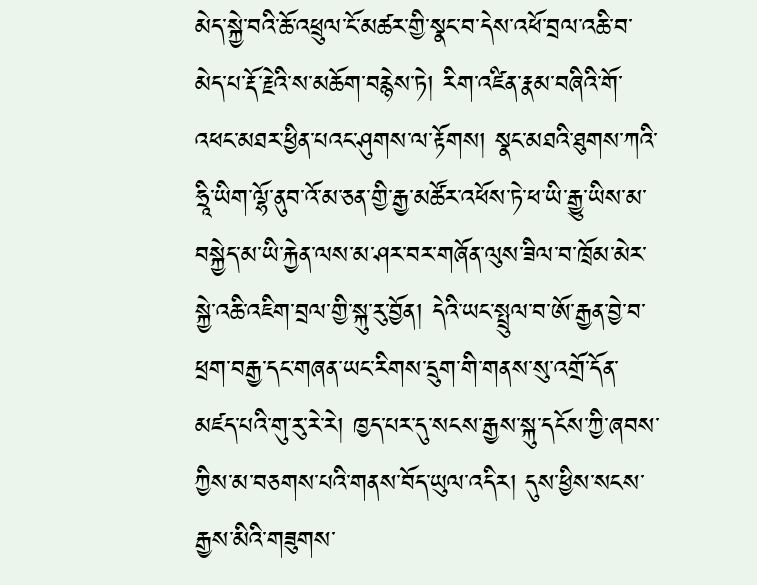མེད་སྐྱེ་བའི་ཆོ་འཕྲུལ་ངོ་མཚར་གྱི་སྣང་བ་དེས་འཕོ་བྲལ་འཆི་བ་མེད་པ་རྡོ་རྗེའི་ས་མཆོག་བརྙེས་ཏེ། རིག་འཛིན་རྣམ་བཞིའི་གོ་འཕང་མཐར་ཕྱིན་པའང་ཤུགས་ལ་རྟོགས། སྣང་མཐའི་ཐུགས་ཀའི་ཧྲཱི་ཡིག་ལྷོ་ནུབ་འོ་མ་ཅན་གྱི་རྒྱ་མཚོར་འཕོས་ཏེ་ཕ་ཡི་རྒྱུ་ཡིས་མ་བསྐྱེད་མ་ཡི་རྐྱེན་ལས་མ་ཤར་བར་གཞོན་ལུས་ཟིལ་བ་ཁྲོམ་མེར་སྐྱེ་འཆི་འཇིག་བྲལ་གྱི་སྐུ་རུ་བྱོན། དེའི་ཡང་སྤྲུལ་བ་ཨོ་རྒྱན་བྱེ་བ་ཕྲག་བརྒྱ་དང་གཞན་ཡང་རིགས་དྲུག་གི་གནས་སུ་འགྲོ་དོན་མཛད་པའི་གུ་རུ་རེ་རེ། ཁྱད་པར་དུ་སངས་རྒྱས་སྐུ་དངོས་ཀྱི་ཞབས་ཀྱིས་མ་བཅགས་པའི་གནས་བོད་ཡུལ་འདིར། དུས་ཕྱིས་སངས་རྒྱས་མིའི་གཟུགས་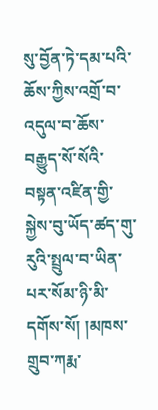སུ་བྱོན་ཏེ་དམ་པའི་ཆོས་ཀྱིས་འགྲོ་བ་འདུལ་བ་ཆོས་བརྒྱུད་སོ་སོའི་བསྟན་འཛིན་གྱི་སྐྱེས་བུ་ཡོད་ཚད་གུ་རུའི་སྤྲུལ་བ་ཡིན་པར་སོམ་ཉི་མི་དགོས་སོ། །མཁས་གྲུབ་ཀརྨ་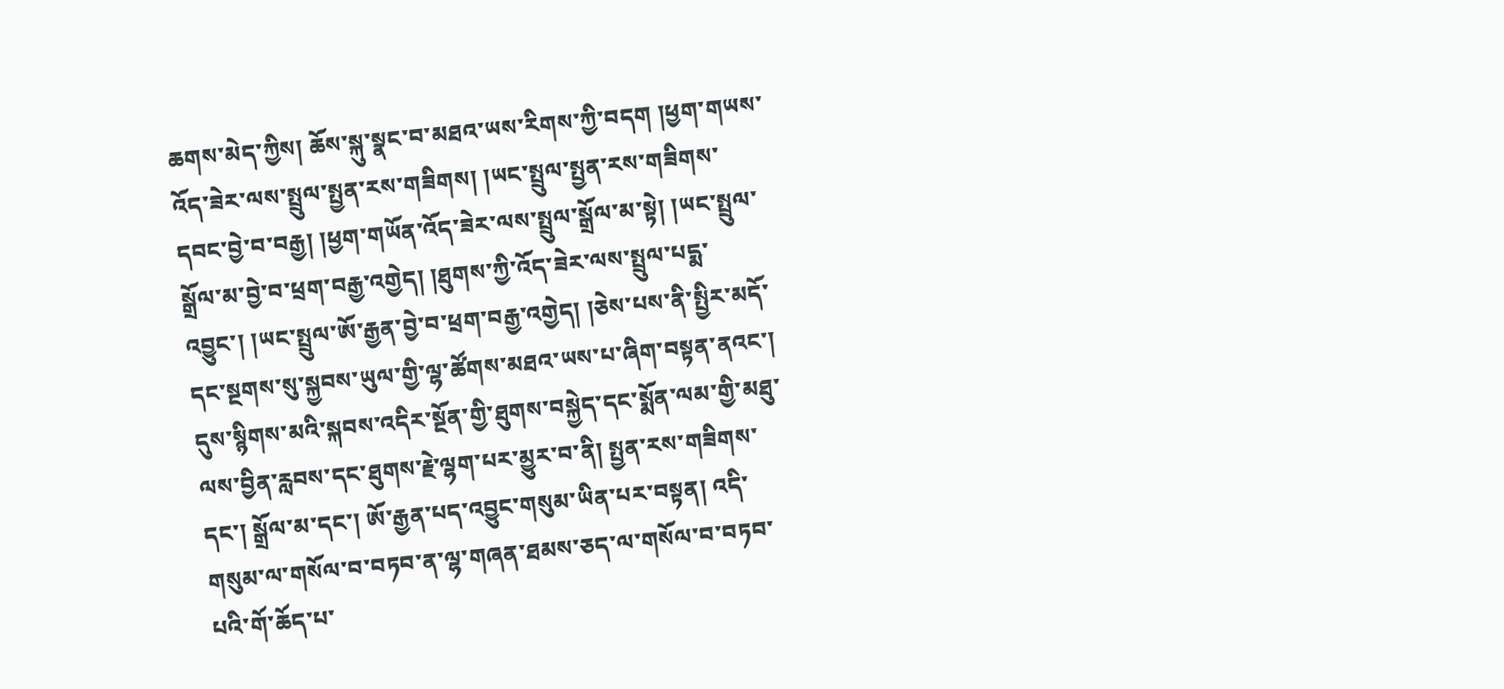ཆགས་མེད་ཀྱིས། ཆོས་སྐུ་སྣང་བ་མཐའ་ཡས་རིགས་ཀྱི་བདག །ཕྱག་གཡས་འོད་ཟེར་ལས་སྤྲུལ་སྤྱན་རས་གཟིགས། །ཡང་སྤྲུལ་སྤྱན་རས་གཟིགས་དབང་བྱེ་བ་བརྒྱ། །ཕྱག་གཡོན་འོད་ཟེར་ལས་སྤྲུལ་སྒྲོལ་མ་སྟེ། །ཡང་སྤྲུལ་སྒྲོལ་མ་བྱེ་བ་ཕྲག་བརྒྱ་འགྱེད། །ཐུགས་ཀྱི་འོད་ཟེར་ལས་སྤྲུལ་པདྨ་འབྱུང་། །ཡང་སྤྲུལ་ཨོ་རྒྱན་བྱེ་བ་ཕྲག་བརྒྱ་འགྱེད། །ཅེས་པས་ནི་སྤྱིར་མདོ་དང་སྔགས་སུ་སྐྱབས་ཡུལ་གྱི་ལྷ་ཚོགས་མཐའ་ཡས་པ་ཞིག་བསྟན་ནའང་། དུས་སྙིགས་མའི་སྐབས་འདིར་སྔོན་གྱི་ཐུགས་བསྐྱེད་དང་སྨོན་ལམ་གྱི་མཐུ་ལས་བྱིན་རླབས་དང་ཐུགས་རྗེ་ལྷག་པར་མྱུར་བ་ནི། སྤྱན་རས་གཟིགས་དང་། སྒྲོལ་མ་དང་། ཨོ་རྒྱན་པད་འབྱུང་གསུམ་ཡིན་པར་བསྟན། འདི་གསུམ་ལ་གསོལ་བ་བཏབ་ན་ལྷ་གཞན་ཐམས་ཅད་ལ་གསོལ་བ་བཏབ་པའི་གོ་ཆོད་པ་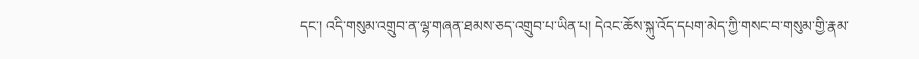དང་། འདི་གསུམ་འགྲུབ་ན་ལྷ་གཞན་ཐམས་ཅད་འགྲུབ་པ་ཡིན་པ། དེའང་ཆོས་སྐུ་འོད་དཔག་མེད་ཀྱི་གསང་བ་གསུམ་གྱི་རྣམ་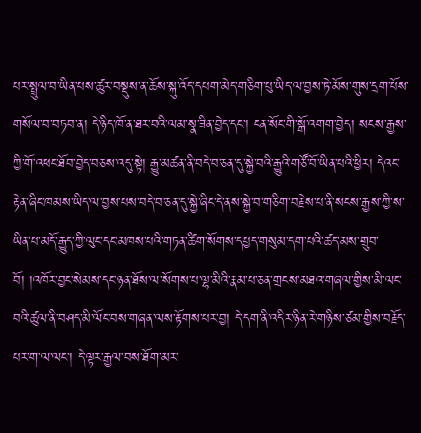པར་སྤྲུལ་བ་ཡིན་པས་ཚུར་བསྡུས་ན་ཆོས་སྐུ་འོད་དཔག་མེད་གཅིག་པུ་ཡིད་ལ་བྱས་ཏེ་མོས་གུས་དྲག་པོས་གསོལ་བ་བཏབ་ན། དེ་ཉིད་ཁོ་ན་ཐར་བའི་ལམ་སྣ་ཟིན་བྱེད་དང་། ངན་སོང་གི་སྒོ་འགག་བྱེད། སངས་རྒྱས་ཀྱི་གོ་འཕང་ཐོབ་བྱེད་བཅས་འདུ་སྟེ། རྒྱུ་མཚན་ནི་བདེ་བ་ཅན་དུ་སྐྱེ་བའི་རྒྱུའི་གཙོ་བོ་ཡིན་པའི་ཕྱིར། དེའང་རྟེན་ཞིང་ཁམས་ཡིད་ལ་བྱས་པས་བདེ་བ་ཅན་དུ་སྐྱེ་ཞིང་དེ་ནས་སྐྱེ་བ་གཅིག་བརྗེས་པ་ནི་སངས་རྒྱས་ཀྱི་ས་ཡིན་པ་མདོ་རྒྱུད་ཀྱི་ལུང་དང་མཁས་པའི་གཏན་ཚིག་སོགས་དཔྱད་གསུམ་དག་པའི་ཚད་མས་གྲུབ་བོ། །འཁོར་བྱང་སེམས་དང་ཉན་ཐོས་ལ་སོགས་པ་ལྷ་མིའི་རྣམ་པ་ཅན་གྲངས་མཐའ་གཞལ་གྱིས་མི་ལང་བའི་ཚུལ་ནི་བཤད་མི་ལོང་བས་གཞན་ལས་རྟོགས་པར་བྱ། དེ་དག་ནི་འདིར་ཉིན་རེ་གཉིས་ཙམ་གྱིས་བརྗོད་པར་ག་ལ་ལང་། དེ་ལྟར་རྒྱལ་བས་ཐོག་མར་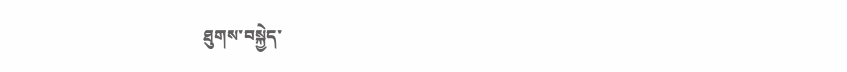ཐུགས་བསྐྱེད་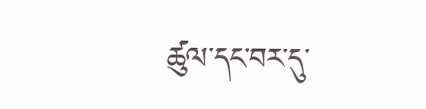ཚུལ་དང་བར་དུ་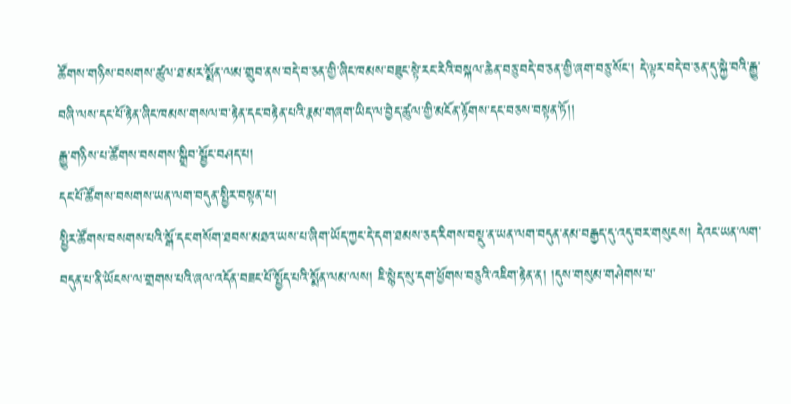ཚོགས་གཉིས་བསགས་ཚུལ་ཐ་མར་སྨོན་ལམ་གྲུབ་ནས་བདེ་བ་ཅན་གྱི་ཞིང་ཁམས་བཟུང་སྟེ་རང་རེའི་བསྐལ་ཆེན་བཅུ་བདེ་བ་ཅན་གྱི་ཞག་བཅུ་སོང་། དེ་ལྟར་བདེ་བ་ཅན་དུ་སྐྱེ་བའི་རྒྱུ་བཞི་ལས་དང་པོ་རྟེན་ཞིང་ཁམས་གསལ་བ་རྟེན་དང་བརྟེན་པའི་རྣམ་གཞག་ཡིད་ལ་བྱེད་ཚུལ་གྱི་མངོན་རྟོགས་དང་བཅས་བསྟན་ཏོ།།
རྒྱུ་གཉིས་པ་ཚོགས་བསགས་སྒྲིབ་སྦྱོང་བཤད་པ།
དང་པོ་ཚོགས་བསགས་ཡན་ལག་བདུན་སྤྱིར་བསྟན་པ།
སྤྱིར་ཚོགས་བསགས་པའི་སྒོ་དང་གསོག་ཐབས་མཐའ་ཡས་པ་ཞིག་ཡོད་ཀྱང་དེ་དག་ཐམས་ཅད་རིགས་བསྡུ་ན་ཡན་ལག་བདུན་ནམ་བརྒྱད་དུ་འདུ་བར་གསུངས། དེའང་ཡན་ལག་བདུན་པ་ནི་ཡོངས་ལ་གྲགས་པའི་ཞལ་འདོན་བཟང་པོ་སྤྱོད་པའི་སྨོན་ལམ་ལས། ཇི་སྙེད་སུ་དག་ཕྱོགས་བཅུའི་འཇིག་རྟེན་ན། །དུས་གསུམ་གཤེགས་པ་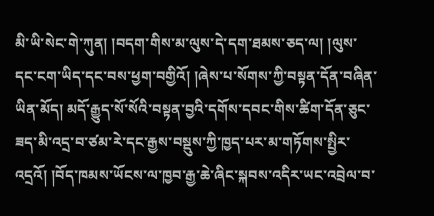མི་ཡི་སེང་གེ་ཀུན། །བདག་གིས་མ་ལུས་དེ་དག་ཐམས་ཅད་ལ། །ལུས་དང་ངག་ཡིད་དང་བས་ཕྱག་བགྱིའོ། །ཞེས་པ་སོགས་ཀྱི་བསྟན་དོན་བཞིན་ཡིན་མོད། མདོ་རྒྱུད་སོ་སོའི་བསྟན་བྱའི་དགོས་དབང་གིས་ཚིག་དོན་ཅུང་ཟད་མི་འདྲ་བ་ཙམ་རེ་དང་རྒྱས་བསྡུས་ཀྱི་ཁྱད་པར་མ་གཏོགས་སྤྱིར་འདྲའོ། །བོད་ཁམས་ཡོངས་ལ་ཁྱབ་རྒྱ་ཆེ་ཞིང་སྐབས་འདིར་ཡང་འབྲེལ་བ་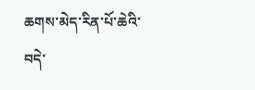ཆགས་མེད་རིན་པོ་ཆེའི་བདེ་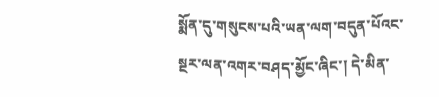སྨོན་དུ་གསུངས་པའི་ཡན་ལག་བདུན་པོའང་སྔར་ལན་འགར་བཤད་མྱོང་ཞིང་། དེ་མིན་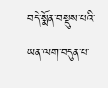བདེ་སྨོན་བསྡུས་པའི་ཡན་ལག་བདུན་པ་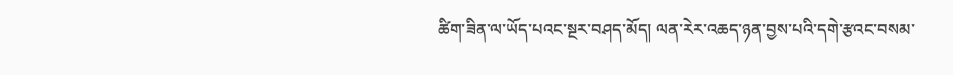ཚིག་ཟིན་ལ་ཡོད་པའང་སྔར་བཤད་མོད། ལན་རེར་འཆད་ཉན་བྱས་པའི་དགེ་རྩའང་བསམ་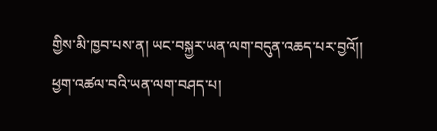གྱིས་མི་ཁྱབ་པས་ན། ཡང་བསྐྱར་ཡན་ལག་བདུན་འཆད་པར་བྱའོ།།
ཕྱག་འཚལ་བའི་ཡན་ལག་བཤད་པ།